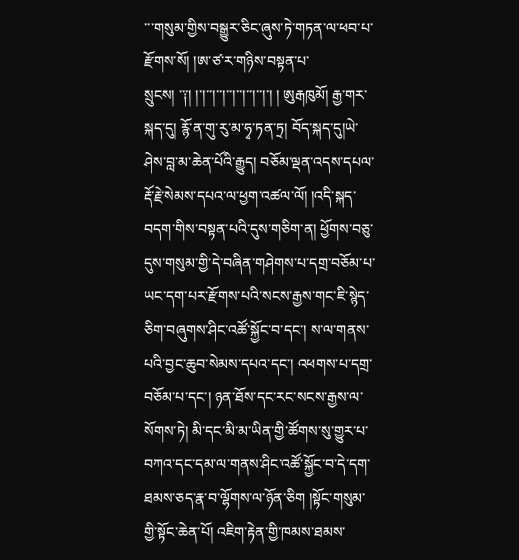་་་གསུམ་གྱིས་བསྒྱུར་ཅིང་ཞུས་ཏེ་གཏན་ལ་ཕབ་པ་རྫོགས་སོ། །ཨ་ཙ་ར་གཉིས་བསྟན་པ་སྲུངས། ་༑། །་།་་།་་།་་།་་།་་།་་།་། ། ཨུརྒཁུམོ། རྒྱ་གར་སྐད་དུ། རྙོ་ན་གུ་རུ་མ་ཧྭ་ཏན་ཏྲ། བོད་སྐད་དུ།ཡེ་ཤེས་བླ་མ་ཆེན་པོའི་རྒྱུད། བཅོམ་ལྡན་འདས་དཔལ་རྡོ་རྗེ་སེམས་དཔའ་ལ་ཕྱག་འཚལ་ལོ། །འདི་སྐད་བདག་གིས་བསྟན་པའི་དུས་གཅིག་ན། ཕྱོགས་བཅུ་དུས་གསུམ་གྱི་དེ་བཞིན་གཤེགས་པ་དགྲ་བཅོམ་པ་ཡང་དག་པར་རྫོགས་པའི་སངས་རྒྱས་གང་ཇི་སྙེད་ཅིག་བཞུགས་ཤིང་འཚོ་སྐྱོང་བ་དང་། ས་ལ་གནས་པའི་བྱང་ཆུབ་སེམས་དཔའ་དང་། འཕགས་པ་དགྲ་བཅོམ་པ་དང་། ཉན་ཐོས་དང་རང་སངས་རྒྱས་ལ་སོགས་ཏེ། མི་དང་མི་མ་ཡིན་གྱི་ཚོགས་སུ་གྱུར་པ་བཀའ་དང་དམ་ལ་གནས་ཤིང་འཚོ་སྐྱོང་བ་དེ་དག་ཐམས་ཅད་རྣ་བ་ལྷོགས་ལ་ཉོན་ཅིག །སྟོང་གསུམ་གྱི་སྟོང་ཆེན་པོ། འཇིག་རྟེན་གྱི་ཁམས་ཐམས་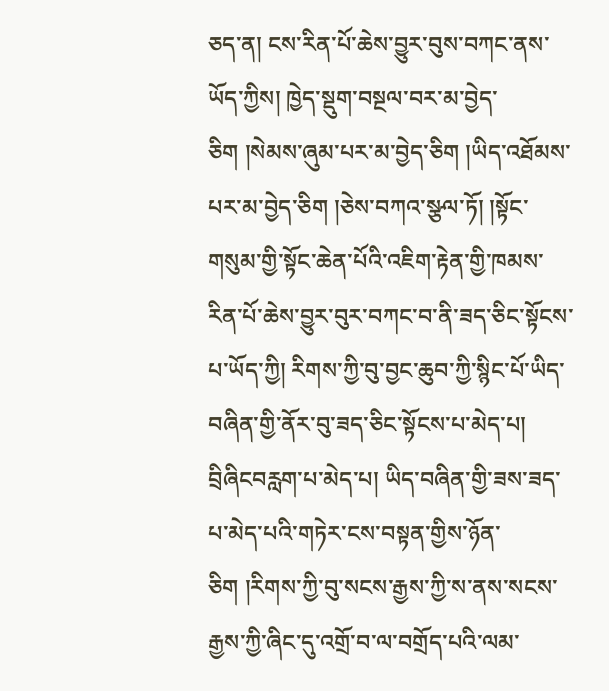ཅད་ན། ངས་རིན་པོ་ཆེས་བྱུར་བུས་བཀང་ནས་ཡོད་ཀྱིས། ཁྱེད་སྡུག་བསྔལ་བར་མ་བྱེད་ཅིག །སེམས་ཞུམ་པར་མ་བྱེད་ཅིག །ཡིད་འཐོམས་པར་མ་བྱེད་ཅིག །ཅེས་བཀའ་སྩལ་ཏོ། །སྟོང་གསུམ་གྱི་སྟོང་ཆེན་པོའི་འཇིག་རྟེན་གྱི་ཁམས་རིན་པོ་ཆེས་བྱུར་བུར་བཀང་བ་ནི་ཟད་ཅིང་སྟོངས་པ་ཡོད་ཀྱི། རིགས་ཀྱི་བུ་བྱང་ཆུབ་ཀྱི་སྙིང་པོ་ཡིད་བཞིན་གྱི་ནོར་བུ་ཟད་ཅིང་སྟོངས་པ་མེད་པ། བྲིཞིངབརླག་པ་མེད་པ། ཡིད་བཞིན་གྱི་ཟས་ཟད་པ་མེད་པའི་གཏེར་ངས་བསྟན་གྱིས་ཉོན་ཅིག །རིགས་ཀྱི་བུ་སངས་རྒྱས་ཀྱི་ས་ནས་སངས་རྒྱས་ཀྱི་ཞིང་དུ་འགྲོ་བ་ལ་བགྲོད་པའི་ལམ་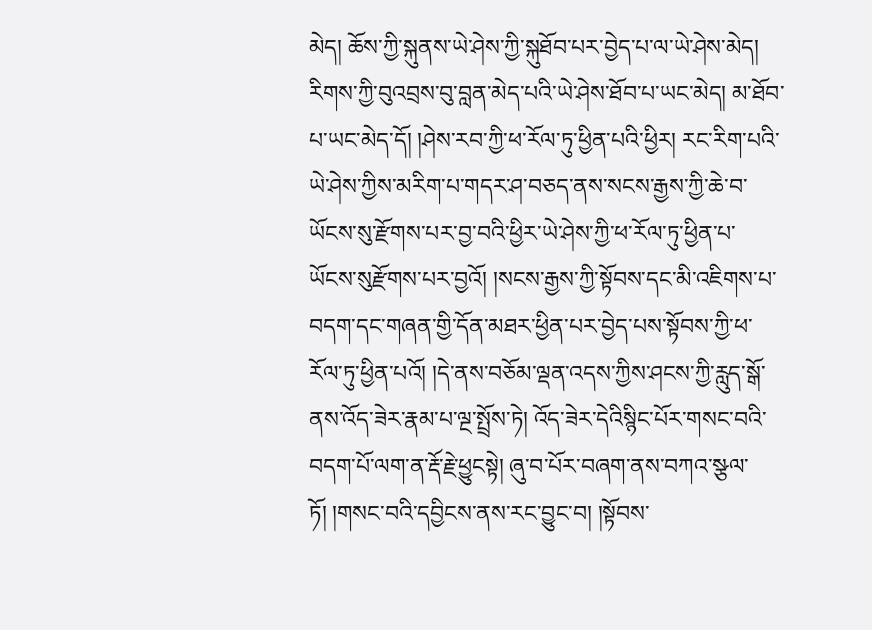མེད། ཆོས་ཀྱི་སྐུནས་ཡེ་ཤེས་ཀྱི་སྐུཐོབ་པར་བྱེད་པ་ལ་ཡེ་ཤེས་མེད། རིགས་ཀྱི་བུའབྲས་བུ་བླན་མེད་པའི་ཡེ་ཤེས་ཐོབ་པ་ཡང་མེད། མ་ཐོབ་པ་ཡང་མེད་དོ། །ཤེས་རབ་ཀྱི་ཕ་རོལ་ཏུ་ཕྱིན་པའི་ཕྱིར། རང་རིག་པའི་ཡེ་ཤེས་ཀྱིས་མརིག་པ་གདར་ཤ་བཅད་ནས་སངས་རྒྱས་ཀྱི་ཆེ་བ་ཡོངས་སུ་རྫོགས་པར་བྱ་བའི་ཕྱིར་ཡེ་ཤེས་ཀྱི་ཕ་རོལ་ཏུ་ཕྱིན་པ་ཡོངས་སུརྫོགས་པར་བྱའོ། །སངས་རྒྱས་ཀྱི་སྟོབས་དང་མི་འཇིགས་པ་བདག་དང་གཞན་གྱི་དོན་མཐར་ཕྱིན་པར་བྱེད་པས་སྟོབས་ཀྱི་ཕ་རོལ་ཏུ་ཕྱིན་པའོ། །དེ་ནས་བཅོམ་ལྡན་འདས་ཀྱིས་ཤངས་ཀྱི་རླུད་སྒོ་ནས་འོད་ཟེར་རྣམ་པ་ལྔ་སྤྲོས་ཏེ། འོད་ཟེར་དེའིསྙིང་པོར་གསང་བའི་བདག་པོ་ལག་ན་རྡོ་རྗེ་ཕྱུངསྟེ། ཞུ་བ་པོར་བཞག་ནས་བཀའ་སྩལ་ཏོ། །གསང་བའི་དབྱིངས་ནས་རང་བྱུང་བ། །སྟོབས་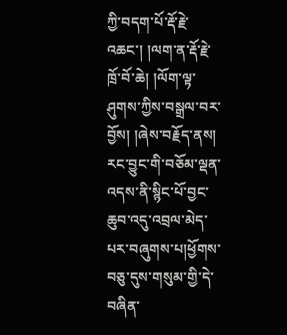ཀྱི་བདག་པོ་རྡོ་རྗེ་འཆང་། །ལག་ན་རྡོ་རྗེ་ཁྲོ་བོ་ཆེ། །ལོག་ལྟ་ཤུགས་ཀྱིས་བསྒྲལ་བར་བྱོས། །ཞེས་བརྗོད་ནས། རང་བྱུང་གི་བཅོམ་ལྡན་འདས་ནི་སྙིང་པོ་བྱང་ཆུབ་འདུ་འབྲལ་མེད་པར་བཞུགས་པ།ཕྱོགས་བཅུ་དུས་གསུམ་གྱི་དེ་བཞིན་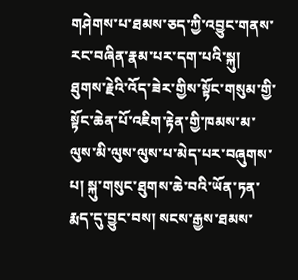གཤེགས་པ་ཐམས་ཅད་ཀྱི་འབྱུང་གནས་རང་བཞིན་རྣམ་པར་དག་པའི་སྐུ། ཐུགས་རྗེའི་འོད་ཟེར་གྱིས་སྟོང་གསུམ་གྱི་སྟོང་ཆེན་པོ་འཇིག་རྟེན་གྱི་ཁམས་མ་ལུས་མི་ལུས་ལུས་པ་མེད་པར་བཞུགས་པ། སྐུ་གསུང་ཐུགས་ཆེ་བའི་ཡོན་ཏན་རྨད་དུ་བྱུང་བས། སངས་རྒྱས་ཐམས་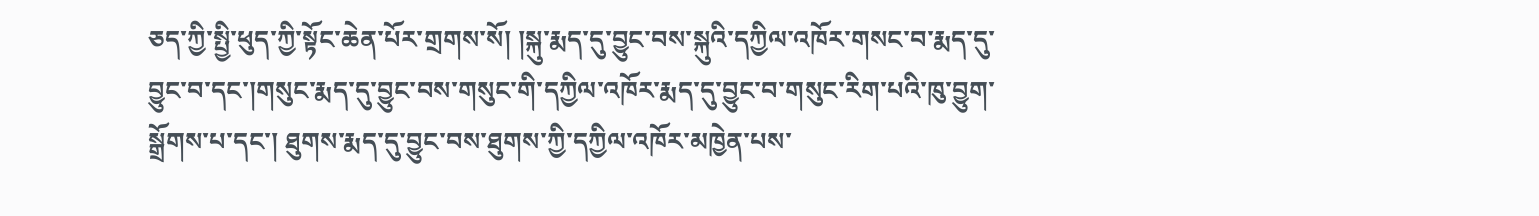ཅད་ཀྱི་སྤྱི་ཕུད་ཀྱི་སྟོང་ཆེན་པོར་གྲགས་སོ། །སྐུ་རྨད་དུ་བྱུང་བས་སྐུའི་དཀྱིལ་འཁོར་གསང་བ་རྨད་དུ་བྱུང་བ་དང་།གསུང་རྨད་དུ་བྱུང་བས་གསུང་གི་དཀྱིལ་འཁོར་རྨད་དུ་བྱུང་བ་གསུང་རིག་པའི་ཁུ་བྱུག་སྒྲོགས་པ་དང་། ཐུགས་རྨད་དུ་བྱུང་བས་ཐུགས་ཀྱི་དཀྱིལ་འཁོར་མཁྱེན་པས་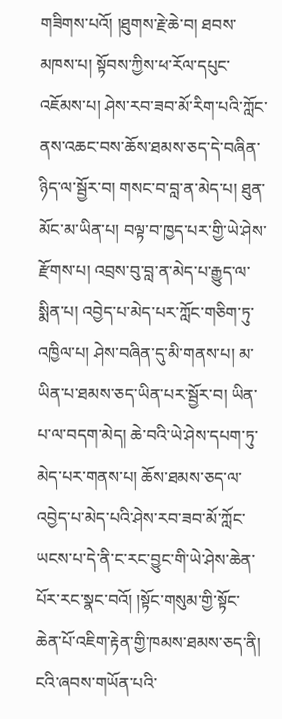གཟིགས་པའོ། །ཐུགས་རྗེ་ཆེ་བ། ཐབས་མཁས་པ། སྟོབས་ཀྱིས་ཕ་རོལ་དཔུང་འཇོམས་པ། ཤེས་རབ་ཟབ་མོ་རིག་པའི་ཀློང་ནས་འཆང་བས་ཆོས་ཐམས་ཅད་དེ་བཞིན་ཉིད་ལ་སྦྱོར་བ། གསང་བ་བླ་ན་མེད་པ། ཐུན་མོང་མ་ཡིན་པ། བལྟ་བ་ཁྱད་པར་གྱི་ཡེ་ཤེས་རྫོགས་པ། འབྲས་བུ་བླ་ན་མེད་པ་རྒྱུད་ལ་སྨིན་པ། འབྱེད་པ་མེད་པར་ཀློང་གཅིག་ཏུ་འཁྱིལ་པ། ཤེས་བཞིན་དུ་མི་གནས་པ། མ་ཡིན་པ་ཐམས་ཅད་ཡིན་པར་སྦྱོར་བ། ཡིན་པ་ལ་བདག་མེད། ཆེ་བའི་ཡེ་ཤེས་དཔག་ཏུ་མེད་པར་གནས་པ། ཆོས་ཐམས་ཅད་ལ་འབྱེད་པ་མེད་པའི་ཤེས་རབ་ཟབ་མོ་ཀློང་ཡངས་པ་དེ་ནི་ང་རང་བྱུང་གི་ཡེ་ཤེས་ཆེན་པོར་རང་སྣང་བའོ། །སྟོང་གསུམ་གྱི་སྟོང་ཆེན་པོ་འཇིག་རྟེན་གྱི་ཁམས་ཐམས་ཅད་ནི། ངའི་ཞབས་གཡོན་པའི་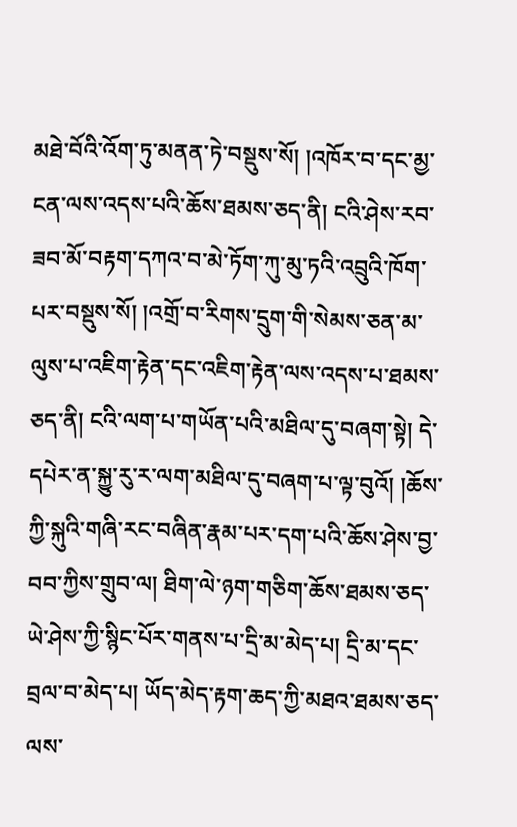མཐེ་བོའི་འོག་ཏུ་མནན་ཏེ་བསྡུས་སོ། །འཁོར་བ་དང་མྱ་ངན་ལས་འདས་པའི་ཆོས་ཐམས་ཅད་ནི། ངའི་ཤེས་རབ་ཟབ་མོ་བརྟག་དཀའ་བ་མེ་ཏོག་ཀུ་མུ་ཏའི་འབྲུའི་ཁོག་པར་བསྡུས་སོ། །འགྲོ་བ་རིགས་དྲུག་གི་སེམས་ཅན་མ་ལུས་པ་འཇིག་རྟེན་དང་འཇིག་རྟེན་ལས་འདས་པ་ཐམས་ཅད་ནི། ངའི་ལག་པ་གཡོན་པའི་མཐིལ་དུ་བཞག་སྟེ། དེ་དཔེར་ན་སྐྱུ་རུ་ར་ལག་མཐིལ་དུ་བཞག་པ་ལྟ་བུའོ། །ཆོས་ཀྱི་སྐུའི་གཞི་རང་བཞིན་རྣམ་པར་དག་པའི་ཆོས་ཤེས་བྱ་བབ་ཀྱིས་གྲུབ་ལ། ཐིག་ལེ་ཉག་གཅིག་ཆོས་ཐམས་ཅད་ཡེ་ཤེས་ཀྱི་སྙིང་པོར་གནས་པ་དྲི་མ་མེད་པ། དྲི་མ་དང་བྲལ་བ་མེད་པ། ཡོད་མེད་རྟག་ཆད་ཀྱི་མཐའ་ཐམས་ཅད་ལས་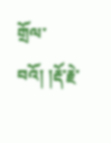གྲོལ་བའོ། །རྡོ་རྗེ་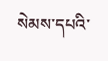སེམས་དཔའི་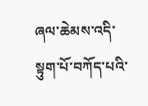ཞལ་ཆེམས་འདི་སྟུག་པོ་བཀོད་པའི་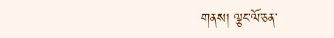གནས། ལྕང་ལོ་ཅན་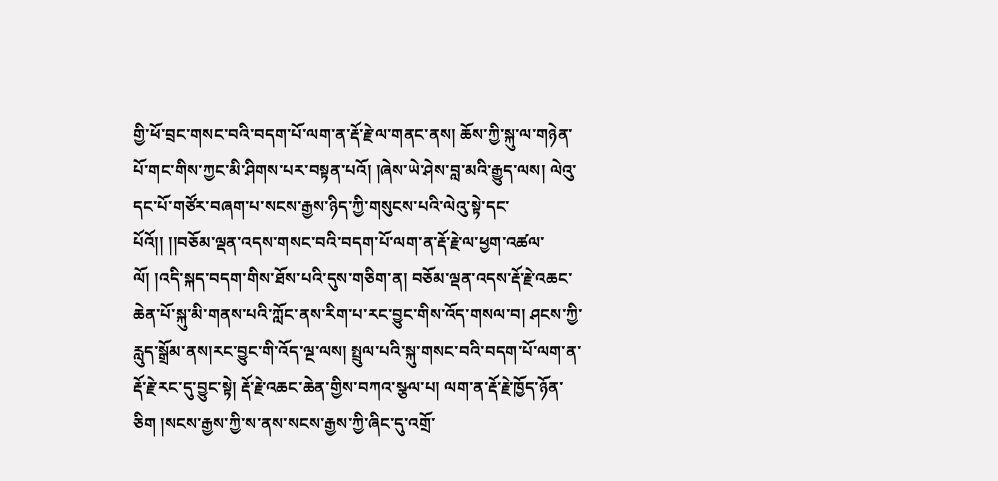གྱི་ཕོ་བྲང་གསང་བའི་བདག་པོ་ལག་ན་རྡོ་རྗེ་ལ་གནང་ནས། ཆོས་ཀྱི་སྐུ་ལ་གཉེན་པོ་གང་གིས་ཀྱང་མི་ཤིགས་པར་བསྟན་པའོ། །ཞེས་ཡེ་ཤེས་བླ་མའི་རྒྱུད་ལས། ལེའུ་དང་པོ་གཙོར་བཞག་པ་སངས་རྒྱས་ཉིད་ཀྱི་གསུངས་པའི་ལེའུ་སྟེ་དང་པོའོ།། །།བཅོམ་ལྡན་འདས་གསང་བའི་བདག་པོ་ལག་ན་རྡོ་རྗེ་ལ་ཕྱག་འཚལ་ལོ། །འདི་སྐད་བདག་གིས་ཐོས་པའི་དུས་གཅིག་ན། བཅོམ་ལྡན་འདས་རྡོ་རྗེ་འཆང་ཆེན་པོ་སྐུ་མི་གནས་པའི་ཀློང་ནས་རིག་པ་རང་བྱུང་གིས་འོད་གསལ་བ། ཤངས་ཀྱི་རླུད་སྒྲོམ་ནས།རང་བྱུང་གི་འོད་ལྔ་ལས། སྤྲུལ་པའི་སྐུ་གསང་བའི་བདག་པོ་ལག་ན་རྡོ་རྗེ་རང་དུ་བྱུང་སྟེ། རྡོ་རྗེ་འཆང་ཆེན་གྱིས་བཀའ་སྩལ་པ། ལག་ན་རྡོ་རྗེ་ཁྱོད་ཉོན་ཅིག །སངས་རྒྱས་ཀྱི་ས་ནས་སངས་རྒྱས་ཀྱི་ཞིང་དུ་འགྲོ་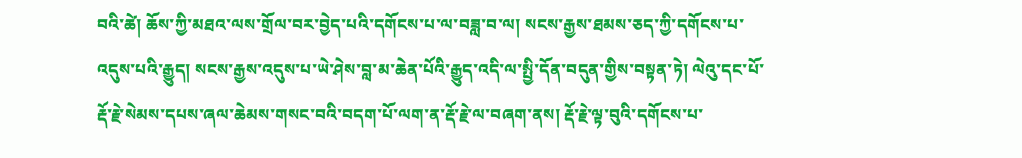བའི་ཚེ། ཆོས་ཀྱི་མཐའ་ལས་གྲོལ་བར་བྱེད་པའི་དགོངས་པ་ལ་བཟླ་བ་ལ། སངས་རྒྱས་ཐམས་ཅད་ཀྱི་དགོངས་པ་འདུས་པའི་རྒྱུད། སངས་རྒྱས་འདུས་པ་ཡེ་ཤེས་བླ་མ་ཆེན་པོའི་རྒྱུད་འདི་ལ་སྤྱི་དོན་བདུན་གྱིས་བསྟན་ཏེ། ལེའུ་དང་པོ་རྡོ་རྗེ་སེམས་དཔས་ཞལ་ཆེམས་གསང་བའི་བདག་པོ་ལག་ན་རྡོ་རྗེ་ལ་བཞག་ནས། རྡོ་རྗེ་ལྟ་བུའི་དགོངས་པ་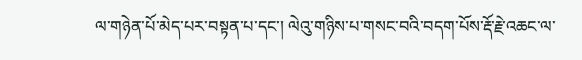ལ་གཉེན་པོ་མེད་པར་བསྟན་པ་དང་། ལེའུ་གཉིས་པ་གསང་བའི་བདག་པོས་རྡོ་རྗེ་འཆང་ལ་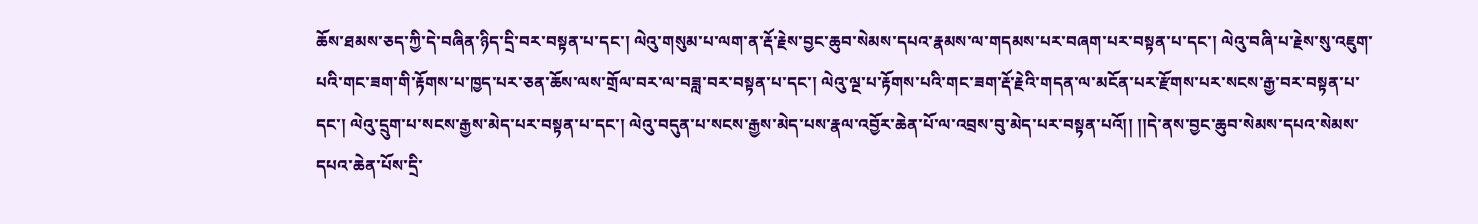ཆོས་ཐམས་ཅད་ཀྱི་དེ་བཞིན་ཉིད་དྲི་བར་བསྟན་པ་དང་། ལེའུ་གསུམ་པ་ལག་ན་རྡོ་རྗེས་བྱང་ཆུབ་སེམས་དཔའ་རྣམས་ལ་གདམས་པར་བཞག་པར་བསྟན་པ་དང་། ལེའུ་བཞི་པ་རྗེས་སུ་འཇུག་པའི་གང་ཟག་གི་རྟོགས་པ་ཁྱད་པར་ཅན་ཆོས་ལས་གྲོལ་བར་ལ་བཟླ་བར་བསྟན་པ་དང་། ལེའུ་ལྔ་པ་རྟོགས་པའི་གང་ཟག་རྡོ་རྗེའི་གདན་ལ་མངོན་པར་རྫོགས་པར་སངས་རྒྱ་བར་བསྟན་པ་དང་། ལེའུ་དྲུག་པ་སངས་རྒྱས་མེད་པར་བསྟན་པ་དང་། ལེའུ་བདུན་པ་སངས་རྒྱས་མེད་པས་རྣལ་འབྱོར་ཆེན་པོ་ལ་འབྲས་བུ་མེད་པར་བསྟན་པའོ།། །།དེ་ནས་བྱང་ཆུབ་སེམས་དཔའ་སེམས་དཔའ་ཆེན་པོས་དྲི་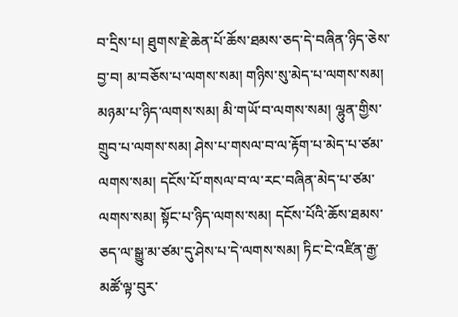བ་དྲིས་པ། ཐུགས་རྗེ་ཆེན་པོ་ཆོས་ཐམས་ཅད་དེ་བཞིན་ཉིད་ཅེས་བྱ་བ། མ་བཅོས་པ་ལགས་སམ། གཉིས་སུ་མེད་པ་ལགས་སམ། མཉམ་པ་ཉིད་ལགས་སམ། མི་གཡོ་བ་ལགས་སམ། ལྷུན་གྱིས་གྲུབ་པ་ལགས་སམ། ཤེས་པ་གསལ་བ་ལ་རྟོག་པ་མེད་པ་ཙམ་ལགས་སམ། དངོས་པོ་གསལ་བ་ལ་རང་བཞིན་མེད་པ་ཙམ་ལགས་སམ། སྟོང་པ་ཉིད་ལགས་སམ། དངོས་པོའི་ཆོས་ཐམས་ཅད་ལ་སྒྱུ་མ་ཙམ་དུ་ཤེས་པ་དེ་ལགས་སམ། ཏིང་ངེ་འཛིན་རྒྱ་མཚོ་ལྟ་བུར་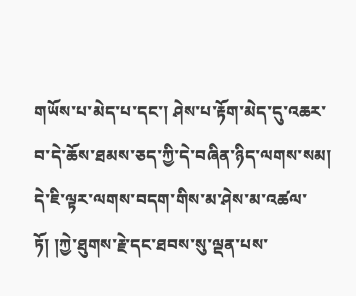གཡོས་པ་མེད་པ་དང་། ཤེས་པ་རྟོག་མེད་དུ་འཆར་བ་དེ་ཆོས་ཐམས་ཅད་ཀྱི་དེ་བཞིན་ཉིད་ལགས་སམ། དེ་ཇི་ལྟར་ལགས་བདག་གིས་མ་ཤེས་མ་འཚལ་ཏོ། །ཀྱེ་ཐུགས་རྗེ་དང་ཐབས་སུ་ལྡན་པས་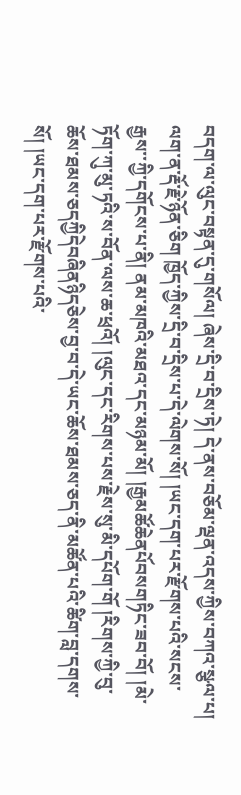བདག་ལ་ལུང་བསྟན་དུ་གསོལ། ཞེས་དྲི་བ་དྲིས་ཏེ། དེ་ནས་བཅོམ་ལྡན་འདས་ཀྱིས་བཀའ་སྩལ་པ། ལག་ན་རྡོ་རྗེ་ཉོན་ཅིག ཁྱོད་ཀྱིས་དྲི་བ་དྲིས་པ་དེ་ལེགས་སོ། །ཡང་དག་པར་རྫོགས་པའི་སངས་རྒྱས་་ཀྱི་དགོངས་པ་ནི། ནམ་མཁའི་མཐའ་དང་མཉམ་མོ། །རྒྱམཚོཆེནཔོབསགཏིང་ཟབ་བོ། །མེ་ཏོག་ཀུ་མུ་ཏའི་ས་བོན་ལས་ཆ་ཕྲའོ། །ལུང་དང་རིགས་པས་རྗེས་སུ་མི་དཔོག་གོ །རིགས་ཀྱི་བུ་ཆོས་ཐམས་ཅདཀྱིདེབཞིནཉིདཅེས་བྱ་བ་དེ་ཡང་ཆོས་ཐམས་ཅད་ནི་མཚོན་པའི་ཚིག་བླ་དགས་སོ། །ཡང་དག་པར་རྫོགས་པའི་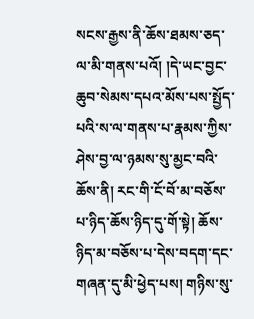སངས་རྒྱས་ནི་ཆོས་ཐམས་ཅད་ལ་མི་གནས་པའོ། །དེ་ཡང་བྱང་ཆུབ་སེམས་དཔའ་མོས་པས་སྤྱོད་པའི་ས་ལ་གནས་པ་རྣམས་ཀྱིས་ཤེས་བྱ་ལ་ཉམས་སུ་མྱང་བའི་ཆོས་ནི། རང་གི་ངོ་བོ་མ་བཅོས་པ་ཉིད་ཆོས་ཉིད་དུ་གོ་སྟེ། ཆོས་ཉིད་མ་བཅོས་པ་དེས་བདག་དང་གཞན་དུ་མི་ཕྱེད་པས། གཉིས་སུ་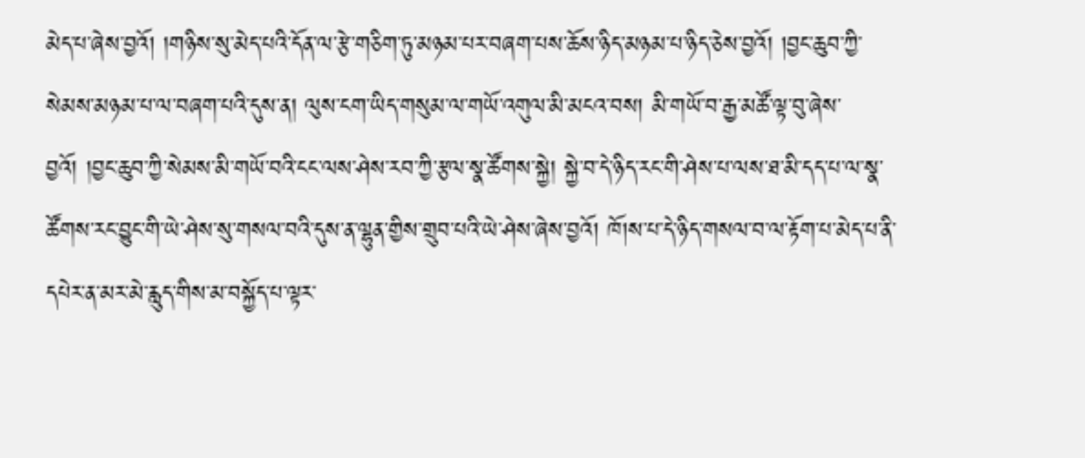མེད་པ་ཞེས་བྱའོ། །གཉིས་སུ་མེད་པའི་དོན་ལ་རྩེ་གཅིག་ཏུ་མཉམ་པར་བཞག་པས་ཆོས་ཉིད་མཉམ་པ་ཉིད་ཅེས་བྱའོ། །བྱང་ཆུབ་ཀྱི་སེམས་མཉམ་པ་ལ་བཞག་པའི་དུས་ན། ལུས་ངག་ཡིད་གསུམ་ལ་གཡོ་འགུལ་མི་མངའ་བས། མི་གཡོ་བ་རྒྱ་མཚོ་ལྟ་བུ་ཞེས་བྱའོ། །བྱང་ཆུབ་ཀྱི་སེམས་མི་གཡོ་བའི་ངང་ལས་ཤེས་རབ་ཀྱི་རྩལ་སྣ་ཚོགས་སྐྱེ། སྐྱེ་བ་དེ་ཉིད་རང་གི་ཤེས་པ་ལས་ཐ་མི་དད་པ་ལ་སྣ་ཚོགས་རང་བྱུང་གི་ཡེ་ཤེས་སུ་གསལ་བའི་དུས་ན་ལྷུན་གྱིས་གྲུབ་པའི་ཡེ་ཤེས་ཞེས་བྱའོ། ཁོ།ས་པ་དེ་ཉིད་གསལ་བ་ལ་རྟོག་པ་མེད་པ་ནི་དཔེར་ན་མར་མེ་རླུད་གིས་མ་བསྐྱོད་པ་ལྟར་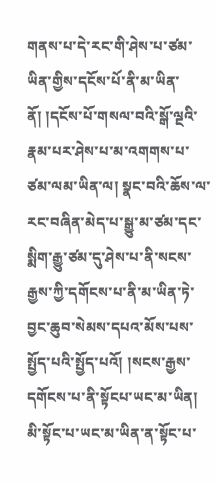གནས་པ་དེ་རང་གི་ཤེས་པ་ཙམ་ཡིན་གྱིས་དངོས་པོ་ནི་མ་ཡིན་ནོ། །དངོས་པོ་གསལ་བའི་སྒོ་ལྔའི་རྣམ་པར་ཤེས་པ་མ་འགགས་པ་ཙམ་ལམ་ཡིན་ལ། སྣང་བའི་ཆོས་ལ་རང་བཞིན་མེད་པ་སྒྱུ་མ་ཙམ་དང་སྨིག་རྒྱུ་ཙམ་དུ་ཤེས་པ་ནི་སངས་རྒྱས་ཀྱི་དགོངས་པ་ནི་མ་ཡིན་ཏེ་བྱང་ཆུབ་སེམས་དཔའ་མོས་པས་སྤྱོད་པའི་སྤྱོད་པའོ། །སངས་རྒྱས་དགོངས་པ་ནི་སྟོངཔ་ཡང་མ་ཡིན། མི་སྟོང་པ་ཡང་མ་ཡིན་ན་སྟོང་པ་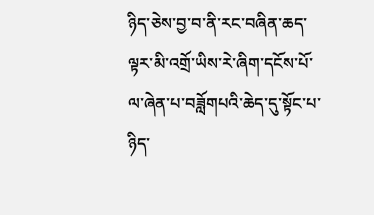ཉིད་ཅེས་བྱ་བ་ནི་རང་བཞིན་ཆད་ལྟར་མི་འགྲོ་ཡིས་རེ་ཞིག་དངོས་པོ་ལ་ཞེན་པ་བཟློགཔའི་ཆེད་དུ་སྟོང་པ་ཉིད་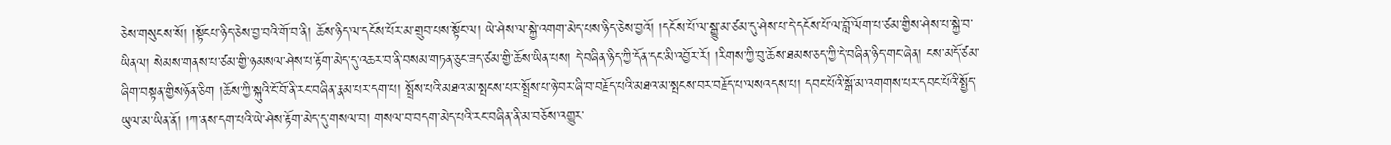ཅེས་གསུངས་སོ། །སྟོངཔ་ཉིད་ཅེས་བྱ་བའི་གོ་བ་ནི། ཆོས་ཉིད་ལ་དངོས་པོར་མ་གྲུབ་པས་སྟོང་ལ། ཡེ་ཤེས་ལ་སྐྱེ་འགག་མེད་པས་ཉིད་ཅེས་བྱའོ། །དངོས་པོ་ལ་སྒྱུ་མ་ཙམ་དུ་ཤེས་པ་དེ་དངོས་པོ་ལ་བློ་ལོག་པ་ཙམ་གྱིས་ཤེས་པ་སྐྱེ་བ་ཡིནལ། སེམས་གནས་པ་ཙམ་གྱི་ཉམསལ་ཤེས་པ་རྟོག་མེད་དུ་འཆར་བ་ནི་བསམ་གཏན་ཅུང་ཟད་ཙམ་གྱི་ཆོས་ཡིན་པས། དེ་བཞིན་ཉིད་ཀྱི་དོན་དང་མི་འབྱོར་རོ། །རིགས་ཀྱི་བུ་ཆོས་ཐམས་ཅད་ཀྱི་དེ་བཞིན་ཉིད་གང་ཞེན། ངས་མདོ་ཙམ་ཞིག་བསྟན་གྱིསཉོན་ཅིག །ཆོས་ཀྱི་སྐུའི་ངོ་བོ་ནི་རང་བཞིན་རྣམ་པར་དག་པ། སྤྲོས་པའི་མཐའ་མ་སྤངས་པར་སྤྲོས་པ་ཉེ་བར་ཞི་བ་བརྗོད་པའི་མཐའ་མ་སྤངས་བར་བརྗོད་པ་ལསའདས་པ། དབང་པོའི་སྒོ་མ་འགགས་པར་དབང་པོའི་སྤྱོད་ཡུལ་མ་ཡིན་ནོ། །ཀ་ནས་དག་པའི་ཡེ་ཤེས་རྟོག་མེད་དུ་གསལ་བ། གསལ་བ་བདག་མེད་པའི་རང་བཞིན་ནི་མ་བཅོས་འགྱུར་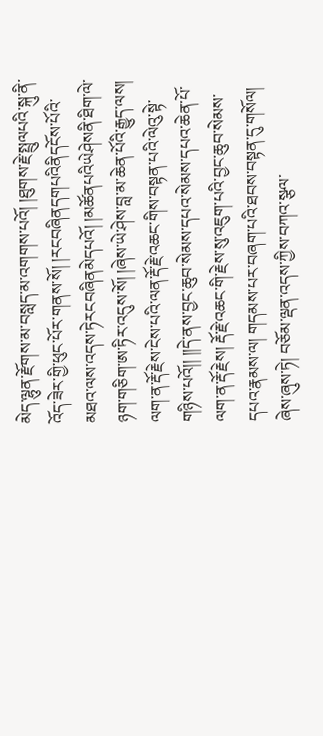མེད་ལྷུན་རྫོགས་མ་བསླད་མ་འགགས་པའོ། །ཐུགས་རྗེ་སྤྲུལཔའི་སྐུ་ནི་འོད་ཟེར་གྱི་ཕུང་པོར་གནས་སོ། །རངབཞིནདགཔའིནིདངོས་པོའི་མཐའ་ལས་འདས་ཏེརངབཞིནམེདཔའོ། །མཚོནཔའིཡེཤེསནི་ཐིག་ལེ་ཉག་གཅིག་ཨ་ཏིར་འདུས་སོ། །ཞེས་ཡེ་ཤེས་བླ་མ་ཆེན་པོའི་རྒྱུད་ལས། ལག་ན་རྡོ་རྗེས་ངེས་པའི་ལན་རྡོ་རྗེ་འཆང་གིས་བསྟན་པའི་ལེའུ་སྟེ་གཉིས་པའོ།། །།དེ་ནས་བྱང་ཆུབ་སེམས་དཔའ་སེམས་དཔའ་ཆེན་པོ་ལག་ན་རྡོ་རྗེས། རྡོ་རྗེ་འཆང་གི་རྗེས་སུ་འཇུག་པའི་བྱང་ཆུབ་སེམས་དཔའ་རྣམས་ལ། གདམས་པར་བཞག་པའི་ཐབས་བསྟན་དུ་གསོལ། ཞེས་ཞུས་ཏེ། བཅོམ་ལྡན་འདས་ཀྱིས་བཀའ་སྩལ་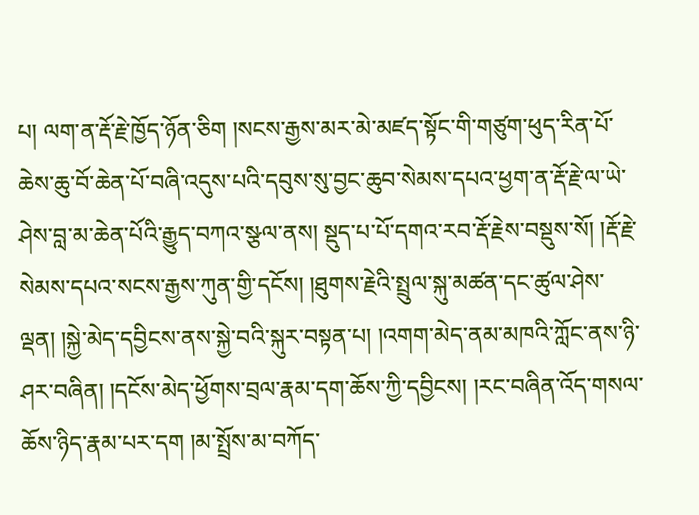པ། ལག་ན་རྡོ་རྗེ་ཁྱོད་ཉོན་ཅིག །སངས་རྒྱས་མར་མེ་མཛད་སྟོང་གི་གཙུག་ཕུད་རིན་པོ་ཆེས་ཆུ་བོ་ཆེན་པོ་བཞི་འདུས་པའི་དབུས་སུ་བྱང་ཆུབ་སེམས་དཔའ་ཕྱག་ན་རྡོ་རྗེ་ལ་ཡེ་ཤེས་བླ་མ་ཆེན་པོའི་རྒྱུད་བཀའ་སྩལ་ནས། སྡུད་པ་པོ་དགའ་རབ་རྡོ་རྗེས་བསྡུས་སོ། །རྡོ་རྗེ་སེམས་དཔའ་སངས་རྒྱས་ཀུན་གྱི་དངོས། །ཐུགས་རྗེའི་སྤྲུལ་སྐུ་མཚན་དང་ཚུལ་ཤེས་ལྡན། །སྐྱེ་མེད་དབྱིངས་ནས་སྐྱེ་བའི་སྐུར་བསྟན་པ། །འགག་མེད་ནམ་མཁའི་ཀློང་ནས་ཉི་ཤར་བཞིན། །དངོས་མེད་ཕྱོགས་བྲལ་རྣམ་དག་ཆོས་ཀྱི་དབྱིངས། །རང་བཞིན་འོད་གསལ་ཆོས་ཉིད་རྣམ་པར་དག །མ་སྤྲོས་མ་བཀོད་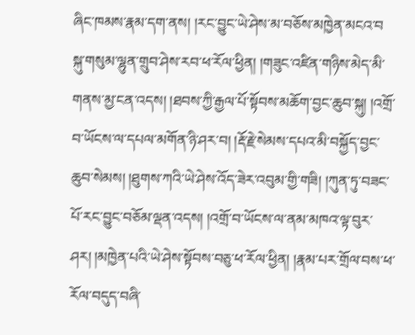ཞིང་ཁམས་རྣམ་དག་ནས། །རང་བྱུང་ཡེ་ཤེས་མ་བཅོས་མཁྱེན་མངའ་བ སྐུ་གསུམ་ལྷུན་གྲུབ་ཤེས་རབ་ཕ་རོལ་ཕྱིན། །གཟུང་འཛིན་གཉིས་མེད་མི་གནས་མྱ་ངན་འདས། །ཐབས་ཀྱི་རྒྱལ་པོ་སྟོབས་མཆོག་བྱང་ཆུབ་སྐུ། །འགྲོ་བ་ཡོངས་ལ་དཔལ་མགོན་ཉི་ཤར་བ། །རྡོ་རྗེ་སེམས་དཔའ་མི་བསྐྱོད་བྱང་ཆུབ་སེམས། །ཐུགས་ཀའི་ཡེ་ཤེས་འོད་ཟེར་འབུམ་གྱི་གཟི། །ཀུན་ཏུ་བཟང་པོ་རང་བྱུང་བཅོམ་ལྡན་འདས། །འགྲོ་བ་ཡོངས་ལ་ནམ་མཁའ་ལྟ་བུར་ཤར། །མཁྱེན་པའི་ཡེ་ཤེས་སྟོབས་བཅུ་ཕ་རོལ་ཕྱིན། །རྣམ་པར་གྲོལ་བས་ཕ་རོལ་བདུད་བཞི་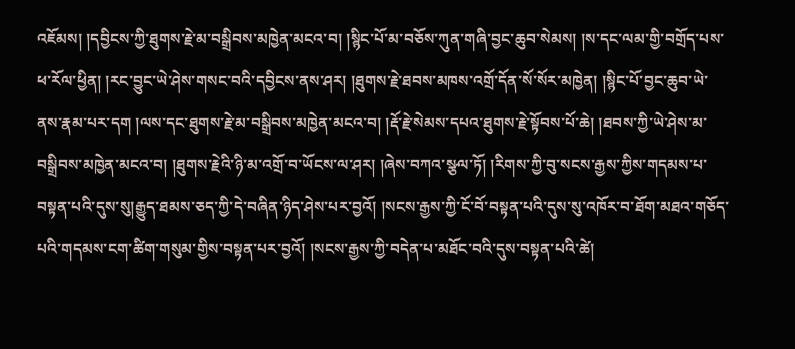འཇོམས། །དབྱིངས་ཀྱི་ཐུགས་རྗེ་མ་བསྒྲིབས་མཁྱེན་མངའ་བ། །སྙིང་པོ་མ་བཅོས་ཀུན་གཞི་བྱང་ཆུབ་སེམས། །ས་དང་ལམ་གྱི་བགྲོད་པས་ཕ་རོལ་ཕྱིན། །རང་བྱུང་ཡེ་ཤེས་གསང་བའི་དབྱིངས་ནས་ཤར། །ཐུགས་རྗེ་ཐབས་མཁས་འགྲོ་དོན་སོ་སོར་མཁྱེན། །སྙིང་པོ་བྱང་ཆུབ་ཡེ་ནས་རྣམ་པར་དག །ལས་དང་ཐུགས་རྗེ་མ་བསྒྲིབས་མཁྱེན་མངའ་བ། །རྡོ་རྗེ་སེམས་དཔའ་ཐུགས་རྗེ་སྟོབས་པོ་ཆེ། །ཐབས་ཀྱི་ཡེ་ཤེས་མ་བསྒྲིབས་མཁྱེན་མངའ་བ། །ཐུགས་རྗེའི་ཉི་མ་འགྲོ་བ་ཡོངས་ལ་ཤར། །ཞེས་བཀའ་སྩལ་ཏོ། །རིགས་ཀྱི་བུ་སངས་རྒྱས་ཀྱིས་གདམས་པ་བསྟན་པའི་དུས་སུ།རྒྱུད་ཐམས་ཅད་ཀྱི་དེ་བཞིན་ཉིད་ཤེས་པར་བྱའོ། །སངས་རྒྱས་ཀྱི་ངོ་བོ་བསྟན་པའི་དུས་སུ་འཁོར་བ་ཐོག་མཐའ་གཅོད་པའི་གདམས་ངག་ཚིག་གསུམ་གྱིས་བསྟན་པར་བྱའོ། །སངས་རྒྱས་ཀྱི་བདེན་པ་མཐོང་བའི་དུས་བསྟན་པའི་ཚེ།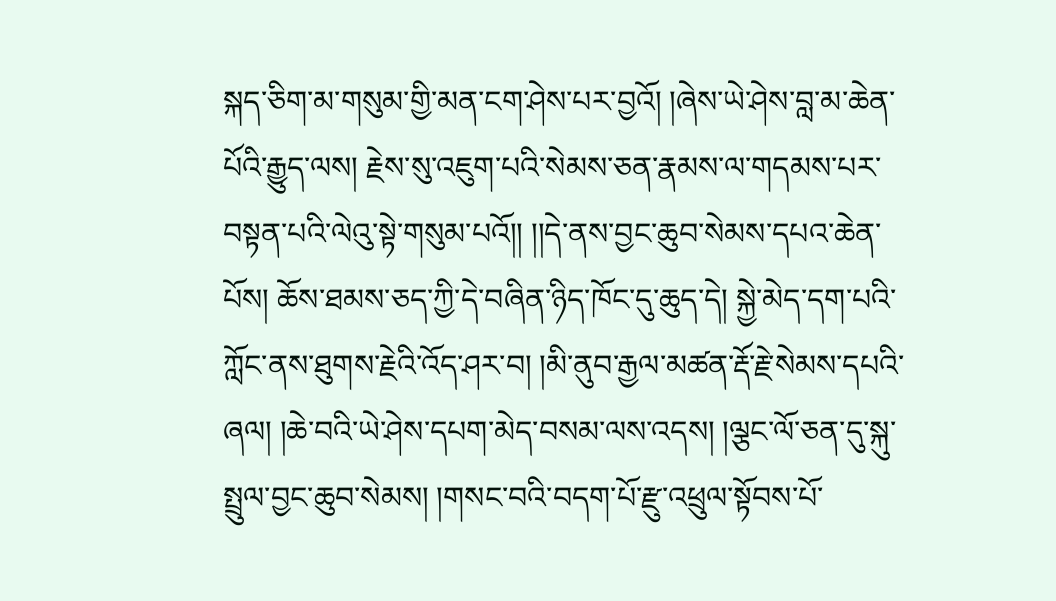སྐད་ཅིག་མ་གསུམ་གྱི་མན་ངག་ཤེས་པར་བྱའོ། །ཞེས་ཡེ་ཤེས་བླ་མ་ཆེན་པོའི་རྒྱུད་ལས། རྗེས་སུ་འཇུག་པའི་སེམས་ཅན་རྣམས་ལ་གདམས་པར་བསྟན་པའི་ལེའུ་སྟེ་གསུམ་པའོ།། །།དེ་ནས་བྱང་ཆུབ་སེམས་དཔའ་ཆེན་པོས། ཆོས་ཐམས་ཅད་ཀྱི་དེ་བཞིན་ཉིད་ཁོང་དུ་ཆུད་དེ། སྐྱེ་མེད་དག་པའི་ཀློང་ནས་ཐུགས་རྗེའི་འོད་ཤར་བ། །མི་ནུབ་རྒྱལ་མཚན་རྡོ་རྗེ་སེམས་དཔའི་ཞལ། །ཆེ་བའི་ཡེ་ཤེས་དཔག་མེད་བསམ་ལས་འདས། །ལྕང་ལོ་ཅན་དུ་སྐུ་སྤྲུལ་བྱང་ཆུབ་སེམས། །གསང་བའི་བདག་པོ་རྫུ་འཕྲུལ་སྟོབས་པོ་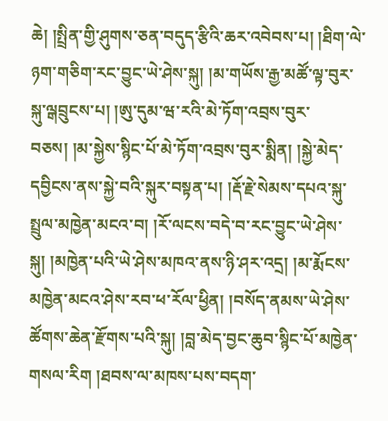ཆེ། །སྤྲིན་གྱི་ཤུགས་ཅན་བདུད་རྩིའི་ཆར་འབེབས་པ། །ཐིག་ལེ་ཉག་གཅིག་རང་བྱུང་ཡེ་ཤེས་སྐུ། །མ་གཡོས་རྒྱ་མཚོ་ལྟ་བུར་སྐུ་ལྒབྲུངས་པ། །ཨུ་དུམ་ཝ་རའི་མེ་ཏོག་འབྲས་བུར་བཅས། །མ་སྐྱེས་སྙིང་པོ་མེ་ཏོག་འབྲས་བུར་སྨིན། །སྐྱེ་མེད་དབྱིངས་ནས་སྐྱེ་བའི་སྐུར་བསྟན་པ། །རྡོ་རྗེ་སེམས་དཔའ་སྐུ་སྤྲུལ་མཁྱེན་མངའ་བ། །རོ་ལངས་བདེ་བ་རང་བྱུང་ཡེ་ཤེས་སྐུ། །མཁྱེན་པའི་ཡེ་ཤེས་མཁའ་ནས་ཉི་ཤར་འདྲ། །མ་རྨོངས་མཁྱེན་མངའ་ཤེས་རབ་ཕ་རོལ་ཕྱིན། །བསོད་ནམས་ཡེ་ཤེས་ཚོགས་ཆེན་རྫོགས་པའི་སྐུ། །བླ་མེད་བྱང་ཆུབ་སྙིང་པོ་མཁྱེན་གསལ་རིག །ཐབས་ལ་མཁས་པས་བདག་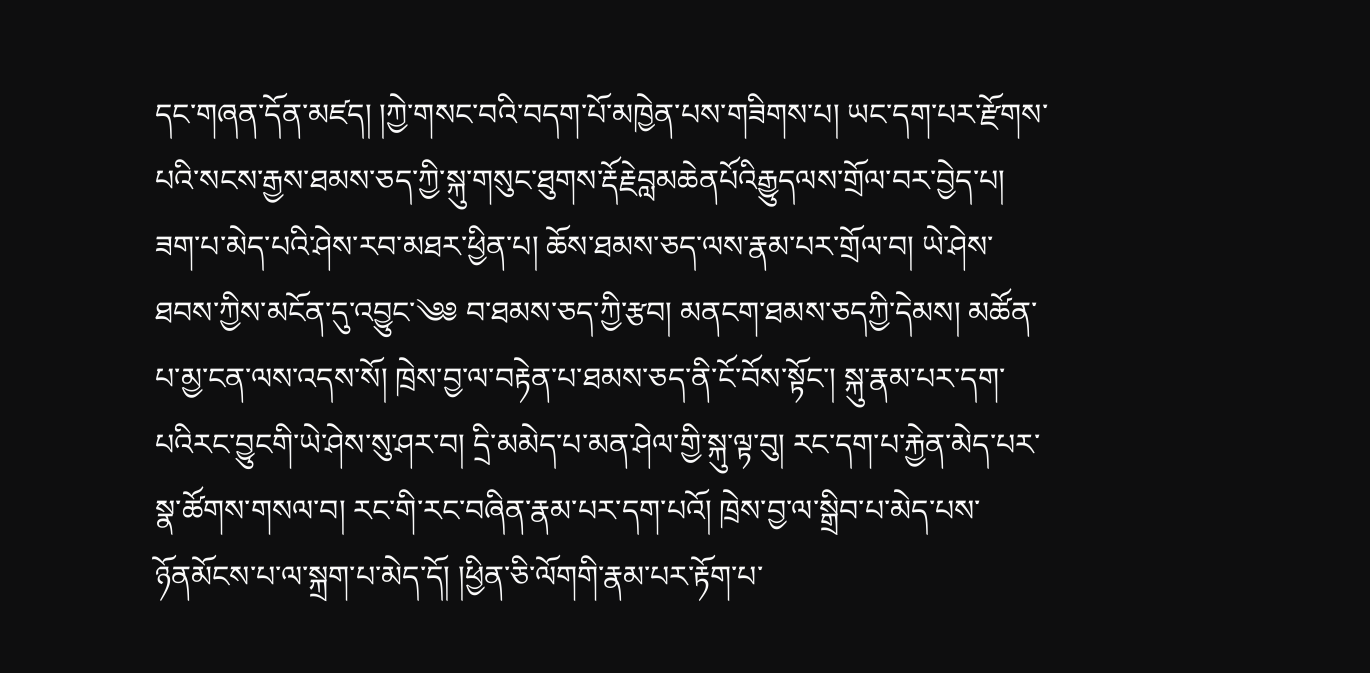དང་གཞན་དོན་མཛད། །ཀྱེ་གསང་བའི་བདག་པོ་མཁྱེན་པས་གཟིགས་པ། ཡང་དག་པར་རྫོགས་པའི་སངས་རྒྱས་ཐམས་ཅད་ཀྱི་སྐུ་གསུང་ཐུགས་རྡོརྗེབླམཆེནཔོའིརྒྱུདལས་གྲོལ་བར་བྱེད་པ། ཟག་པ་མེད་པའི་ཤེས་རབ་མཐར་ཕྱིན་པ། ཆོས་ཐམས་ཅད་ལས་རྣམ་པར་གྲོལ་བ། ཡེ་ཤེས་ཐབས་ཀྱིས་མངོན་དུ་འབྱུང་༄༅ བ་ཐམས་ཅད་ཀྱི་རྩབ། མནངག་ཐམས་ཅདཀྱི་དེམས། མཚོན་པ་མྱ་ངན་ལས་འདས་སོ། ཁྲེས་བྱ་ལ་བརྟེན་པ་ཐམས་ཅད་ནི་ངོ་བོས་སྟོང་། སྐུ་རྣམ་པར་དག་པའིརང་བྱུངགི་ཡེ་ཤེས་སུ་ཤར་བ། དྲི་མམེད་པ་མན་ཤེལ་གྱི་སྐུ་ལྟ་བུ། རང་དག་པ་རྐྱེན་མེད་པར་སྣ་ཚོགས་གསལ་བ། རང་གི་རང་བཞིན་རྣམ་པར་དག་པའོ། ཁྲེས་བྱ་ལ་སྒྲིབ་པ་མེད་པས་ཉོནམོངས་པ་ལ་སྐྲག་པ་མེད་དོ། །ཕྱིན་ཅི་ལོགགི་རྣམ་པར་རྟོག་པ་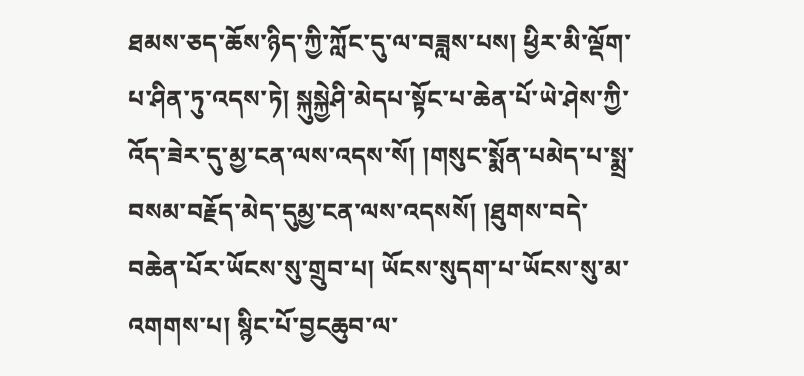ཐམས་ཅད་ཆོས་ཉིད་ཀྱི་ཀློང་དུ་ལ་བཟླས་པས། ཕྱིར་མི་ལྡོག་པ་ཤིན་ཏུ་འདས་ཏེ། སྐུསྐྱེཤི་མེདཔ་སྟོང་པ་ཆེན་པོ་ཡེ་ཤེས་ཀྱི་འོད་ཟེར་དུ་མྱ་ངན་ལས་འདས་སོ། །གསུང་སྨོན་པམེད་པ་སྨྲ་བསམ་བརྗོད་མེད་དུམྱ་ངན་ལས་འདསསོ། །ཐུགས་བདེ་བཆེན་པོར་ཡོངས་སུ་གྲུབ་པ། ཡོངས་སུདག་པ་ཡོངས་སུ་མ་འགགས་པ། སྙིང་པོ་བྱངཆུབ་ལ་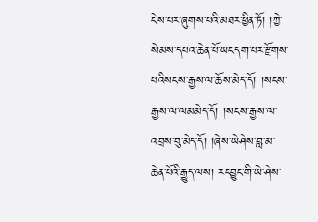ངེས་པར་ཞུགས་པའི་མཐར་ཕྱིན་ཏོ། །ཀྱེ་སེམས་དཔའ་ཆེན་པོ་ཡངདག་པར་རྫོགས་པའིསངས་རྒྱས་ལ་ཆོས་མེད་དོ། །སངས་རྒྱས་ལ་ལམམེད་དོ། །སངས་རྒྱས་ལ་འབྲས་བུ་མེད་དོ། །ཞེས་ཡེཤེས་བླ་མ་ཆེན་པོའི་རྒྱུད་ལས། རངབྱུང་གི་ཡེ་ཤེས་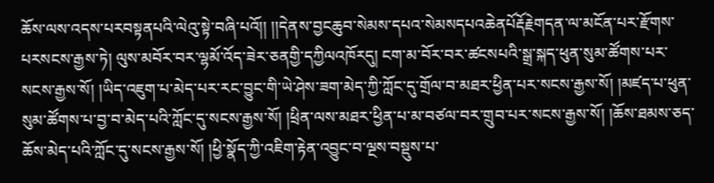ཆོས་ལས་འདས་པརབསྟནཔའི་ལེའུ་སྟེ་བཞི་པའོ།། །།དེནས་བྱངཆུབ་སེམས་དཔའ་སེམསདཔའཆེནཔོརྡོརྗེགདན་ལ་མངོན་པར་རྫོགས་པརསངས་རྒྱས་ཏེ། ལུས་མབོར་བར་ལྷམོ་འོད་ཟེར་ཅནགྱི་དཀྱིལའཁོརདུ། ངག་མ་བོར་བར་ཚངསཔའི་སྒྲ་སྐད་ཕུན་སུམ་ཚོགས་པར་སངས་རྒྱས་སོ། །ཡིད་འཇུག་པ་མེད་པར་རང་བྱུང་གི་ཡེ་ཤེས་ཟག་མེད་ཀྱི་ཀློང་དུ་གྲོལ་བ་མཐར་ཕྱིན་པར་སངས་རྒྱས་སོ། །མཛད་པ་ཕུན་སུམ་ཚོགས་པ་བྱ་བ་མེད་པའི་ཀློང་དུ་སངས་རྒྱས་སོ། །ཕྲིན་ལས་མཐར་ཕྱིན་པ་མ་བཙལ་བར་གྲུབ་པར་སངས་རྒྱས་སོ། །ཆོས་ཐམས་ཅད་ཆོས་མེད་པའི་ཀློང་དུ་སངས་རྒྱས་སོ། །ཕྱི་སྣོད་ཀྱི་འཇིག་རྟེན་འབྱུང་བ་ལྔས་བསྡུས་པ་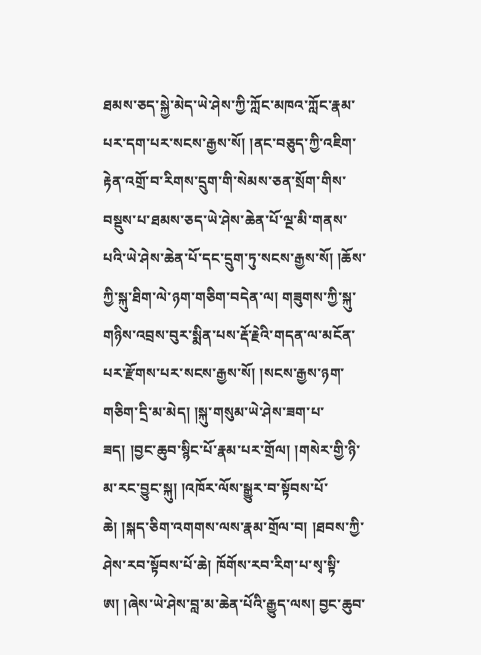ཐམས་ཅད་སྐྱེ་མེད་ཡེ་ཤེས་ཀྱི་ཀློང་མཁའ་ཀློང་རྣམ་པར་དག་པར་སངས་རྒྱས་སོ། །ནང་བཅུད་ཀྱི་འཇིག་རྟེན་འགྲོ་བ་རིགས་དྲུག་གི་སེམས་ཅན་སྲོག་གིས་བསྡུས་པ་ཐམས་ཅད་ཡེ་ཤེས་ཆེན་པོ་ལྔ་མི་གནས་པའི་ཡེ་ཤེས་ཆེན་པོ་དང་དྲུག་ཏུ་སངས་རྒྱས་སོ། །ཆོས་ཀྱི་སྐུ་ཐིག་ལེ་ཉག་གཅིག་བདེན་ལ། གཟུགས་ཀྱི་སྐུ་གཉིས་འབྲས་བུར་སྨིན་པས་རྡོ་རྗེའི་གདན་ལ་མངོན་པར་རྫོགས་པར་སངས་རྒྱས་སོ། །སངས་རྒྱས་ཉག་གཅིག་དྲི་མ་མེད། །སྐུ་གསུམ་ཡེ་ཤེས་ཟག་པ་ཟད། །བྱང་ཆུབ་སྙིང་པོ་རྣམ་པར་གྲོལ། །གསེར་གྱི་ཉི་མ་རང་བྱུང་སྐུ། །འཁོར་ལོས་སྒྱུར་བ་སྟོབས་པོ་ཆེ། །སྐད་ཅིག་འགགས་ལས་རྣམ་གྲོལ་བ། །ཐབས་ཀྱི་ཤེས་རབ་སྟོབས་པོ་ཆེ། ཁོགོས་རབ་རིག་པ་སྭ་སྟི་ཨ། །ཞེས་ཡེ་ཤེས་བླ་མ་ཆེན་པོའི་རྒྱུད་ལས། བྱང་ཆུབ་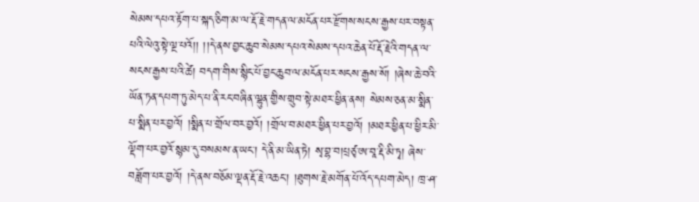སེམས་དཔའ་རྟོག་པ་སྐད་ཅིག་མ་ལ་རྡོ་རྗེ་གདན་ལ་མངོན་པར་རྫོགས་སངས་རྒྱས་པར་བསྟན་པའི་ལེའུ་སྟེ་ལྔ་པའོ།། །།དེ་ནས་བྱང་ཆུབ་སེམས་དཔའ་སེམས་དཔའ་ཆེན་པོ་རྡོ་རྗེའི་གདན་ལ་སངས་རྒྱས་པའི་ཚེ། བདག་གིས་སྙིང་པོ་བྱང་ཆུབ་ལ་མངོན་པར་སངས་རྒྱས་སོ། །ཞེས་ཆེ་བའི་ཡོན་ཏན་དཔག་ཏུ་མེད་པ་ནི་རང་བཞིན་ལྷུན་གྱིས་གྲུབ་སྟེ་མཐར་ཕྱིན་ནས། སེམས་ཅན་མ་སྨིན་པ་སྨིན་པར་བྱའོ། །སྨིན་པ་གྲོལ་བར་བྱའོ། །གྲོལ་བ་མཐར་ཕྱིན་པར་བྱའོ། །མཐར་ཕྱིན་པ་ཕྱིར་མི་ལྡོག་པར་བྱའོ་སྙམ་དུ་བསམས་ན་ཡང་། དེ་ནི་མ་ཡིན་ཏེ། སྭ་བྷ་བ།པྲཙྭ་ཨ་བཱ་རྡི་མི་ཏྭ། ཞེས་བཟློག་པར་བྱའོ། །དེ་ནས་བཅོམ་ལྡན་རྡོ་རྗེ་འཆང་། །ཐུགས་རྗེ་མགོན་པོ་འོད་དཔག་མེད། ཁྲ་ཤ་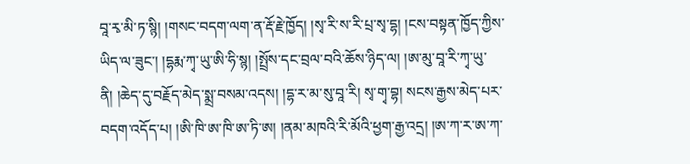བཱ་རྭ་མི་ཏ་སྙི། །གསང་བདག་ལག་ན་རྡོ་རྗེ་ཁྱོད། །སྭ་རི་ས་རི་པྲ་སྭ་དྷ། །ངས་བསྟན་ཁྱོད་ཀྱིས་ཡིད་ལ་ཟུང་། །དྷརྨ་ཀྭ་ཡུ་ཨི་ཧི་སྙ། །སྤྲོས་དང་བྲལ་བའི་ཆོས་ཉིད་ལ། །ཨ་མུ་བཱ་རི་ཀྭ་ཡུ་ནི། །ཆེད་དུ་བརྗོད་མེད་སྨྲ་བསམ་འདས། །དྷ་ར་མ་སུ་བཱ་རི། སྭ་གྭ་བྷ། སངས་རྒྱས་མེད་པར་བདག་འདོད་པ། །ཨི་ཁི་ཨ་ཁི་ཨ་ཏི་ཨ། །ནམ་མཁའི་རི་མོའི་ཕྱག་རྒྱ་འདྲ། །ཨ་ཀ་ར་ཨ་ཀ་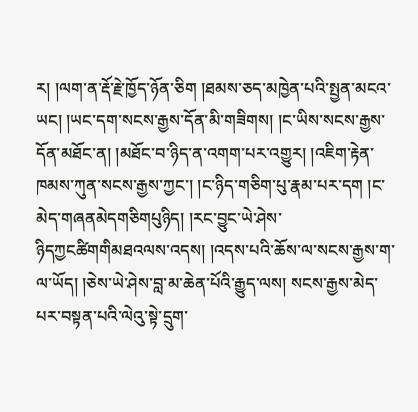ར། །ལག་ན་རྡོ་རྗེ་ཁྱོད་ཉོན་ཅིག །ཐམས་ཅད་མཁྱེན་པའི་སྤྱན་མངའ་ཡང། །ཡང་དག་སངས་རྒྱས་དོན་མི་གཟིགས། །ང་ཡིས་སངས་རྒྱས་དོན་མཐོང་ན། །མཐོང་བ་ཉིད་ན་འགག་པར་འགྱུར། །འཇིག་རྟེན་ཁམས་ཀུན་སངས་རྒྱས་ཀྱང་། །ང་ཉིད་གཅིག་པུ་རྣམ་པར་དག །ང་མེད་གཞནམེདགཅིགཔུཉིད། །རང་བྱུང་ཡེ་ཤེས་ཉིདཀྱངཚིགགིམཐའལས་འདས། །འདས་པའི་ཆོས་ལ་སངས་རྒྱས་ག་ལ་ཡོད། །ཅེས་ཡེ་ཤེས་བླ་མ་ཆེན་པོའི་རྒྱུད་ལས། སངས་རྒྱས་མེད་པར་བསྟན་པའི་ལེའུ་སྟེ་དྲུག་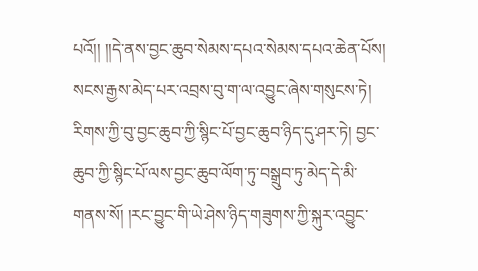པའོ།། །།དེ་ནས་བྱང་ཆུབ་སེམས་དཔའ་སེམས་དཔའ་ཆེན་པོས། སངས་རྒྱས་མེད་པར་འབྲས་བུ་ག་ལ་འབྱུང་ཞེས་གསུངས་ཏེ། རིགས་ཀྱི་བུ་བྱང་ཆུབ་ཀྱི་སྙིང་པོ་བྱང་ཆུབ་ཉིད་དུ་ཤར་ཏེ། བྱང་ཆུབ་ཀྱི་སྙིང་པོ་ལས་བྱང་ཆུབ་ལོག་ཏུ་བསྒྲུབ་ཏུ་མེད་དེ་མི་གནས་སོ། །རང་བྱུང་གི་ཡེ་ཤེས་ཉིད་གཟུགས་ཀྱི་སྐུར་འབྱུང་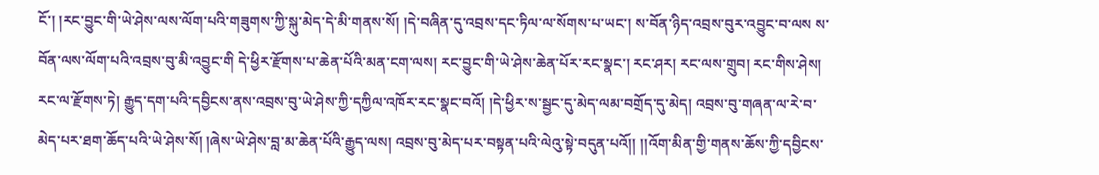ངོ་། །རང་བྱུང་གི་ཡེ་ཤེས་ལས་ལོག་པའི་གཟུགས་ཀྱི་སྐུ་མེད་དེ་མི་གནས་སོ། །དེ་བཞིན་དུ་འབྲས་དང་ཏིལ་ལ་སོགས་པ་ཡང་། ས་བོན་ཉིད་འབྲས་བུར་འབྱུང་བ་ལས ས་བོན་ལས་ལོག་པའི་འབྲས་བུ་མི་འབྱུང་གི དེ་ཕྱིར་རྫོགས་པ་ཆེན་པོའི་མན་ངག་ལས། རང་བྱུང་གི་ཡེ་ཤེས་ཆེན་པོར་རང་སྣང་། རང་ཤར། རང་ལས་གྲུབ། རང་གིས་ཤེས། རང་ལ་རྫོགས་ཏེ། རྒྱུད་དག་པའི་དབྱིངས་ནས་འབྲས་བུ་ཡེ་ཤེས་ཀྱི་དཀྱིལ་འཁོར་རང་སྣང་བའོ། །དེ་ཕྱིར་ས་སྦྱང་དུ་མེད་ལམ་བགྲོད་དུ་མེད། འབྲས་བུ་གཞན་ལ་རེ་བ་མེད་པར་ཐག་ཆོད་པའི་ཡེ་ཤེས་སོ། །ཞེས་ཡེ་ཤེས་བླ་མ་ཆེན་པོའི་རྒྱུད་ལས། འབྲས་བུ་མེད་པར་བསྟན་པའི་ལེའུ་སྟེ་བདུན་པའོ།། །།འོག་མིན་གྱི་གནས་ཆོས་ཀྱི་དབྱིངས་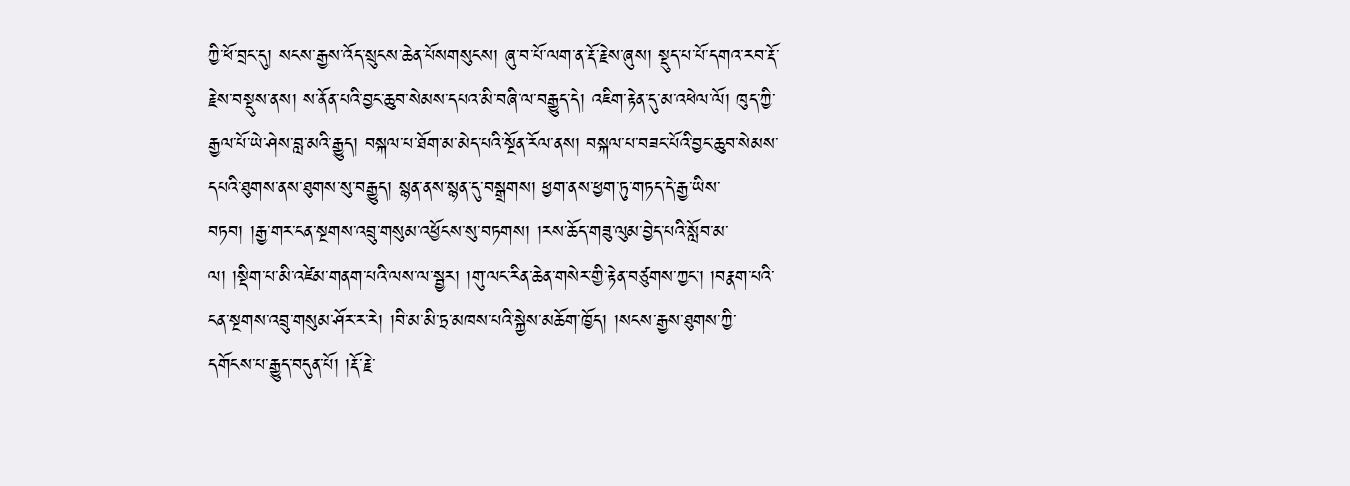ཀྱི་ཕོ་བྲང་དུ། སངས་རྒྱས་འོད་སྲུངས་ཆེན་པོསགསུངས། ཞུ་བ་པོ་ལག་ན་རྡོ་རྗེས་ཞུས། སྡུད་པ་པོ་དགའ་རབ་རྡོ་རྗེས་བསྡུས་ནས། ས་ནོན་པའི་བྱང་ཆུབ་སེམས་དཔའ་མི་བཞི་ལ་བརྒྱུད་དེ། འཇིག་རྟེན་དུ་མ་འཕེལ་ལོ། ཁུད་ཀྱི་རྒྱལ་པོ་ཡེ་ཤེས་བླ་མའི་རྒྱུད། བསྐལ་པ་ཐོག་མ་མེད་པའི་སྔོན་རོལ་ནས། བསྐལ་པ་བཟང་པོའི་བྱང་ཆུབ་སེམས་དཔའི་ཐུགས་ནས་ཐུགས་སུ་བརྒྱུད། སྙན་ནས་སྙན་དུ་བསྒྲགས། ཕྱག་ནས་ཕྱག་ཏུ་གཏད་དེ་རྒྱ་ཡིས་བཏབ། །རྒྱ་གར་ངན་སྔགས་འབྲུ་གསུམ་འཕྱོངས་སུ་བཏགས། །རས་ཆོད་གཟུ་ལུམ་བྱེད་པའི་སློབ་མ་ལ། །སྡིག་པ་མི་འཛེམ་གནག་པའི་ལས་ལ་སྦྱར། །གུ་ལང་རིན་ཆེན་གསེར་གྱི་རྟེན་བཙུགས་ཀྱང་། །བརྣག་པའི་ངན་སྔགས་འབྲུ་གསུམ་ཤོར་ར་རེ། །བི་མ་མི་ཏྲ་མཁས་པའི་སྐྱེས་མཆོག་ཁྱོད། །སངས་རྒྱས་ཐུགས་ཀྱི་དགོངས་པ་རྒྱུད་བདུན་པོ། །རྡོ་རྗེ་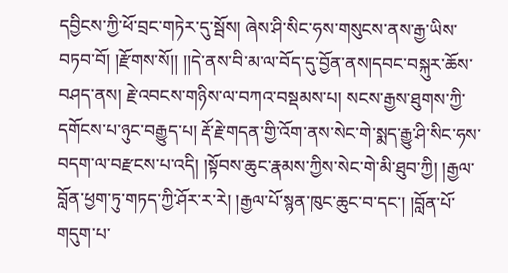དབྱིངས་ཀྱི་ཕོ་བྲང་གཏེར་དུ་སྦོས། ཞེས་ཤི་སིང་ཧས་གསུངས་ནས་རྒྱ་ཡིས་བཏབ་བོ། །རྫོགས་སོ།། །།དེ་ནས་བི་མ་ལ་བོད་དུ་བྱོན་ནས།དབང་བསྐུར་ཆོས་བཤད་ནས། རྗེ་འབངས་གཉིས་ལ་བཀའ་བསྡམས་པ། སངས་རྒྱས་ཐུགས་ཀྱི་དགོངས་པ་ཉུང་བརྒྱུད་པ། རྡོ་རྗེ་གདན་གྱི་འོག་ནས་སེང་གེ་སྨད་རྒྱུ་ཤི་སིང་ཧས་བདག་ལ་བརྫངས་པ་འདི། །སྟོབས་ཆུང་རྣམས་ཀྱིས་སེང་གེ་མི་ཐུབ་ཀྱི། །རྒྱལ་བློན་ཕྱག་ཏུ་གཏད་ཀྱི་ཤོར་ར་རེ། །རྒྱལ་པོ་སྙན་ཁུང་ཆུང་བ་དང་། །བློན་པོ་གདུག་པ་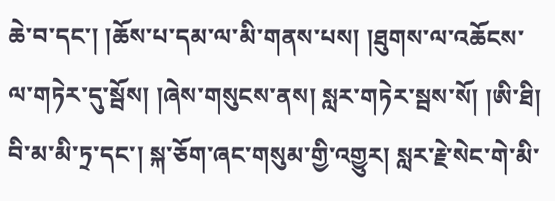ཆེ་བ་དང་། །ཆོས་པ་དམ་ལ་མི་གནས་པས། །ཐུགས་ལ་འཆོངས་ལ་གཏེར་དུ་སྦོས། །ཞེས་གསུངས་ནས། སླར་གཏེར་སྦས་སོ། །ཨི་ཐི། བི་མ་མི་ཏྲ་དང་། སྐ་ཅོག་ཞང་གསུམ་གྱི་འགྱུར། སླར་རྗེ་སེང་གེ་མི་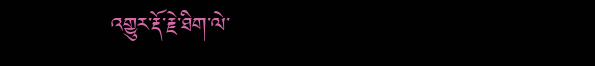འགྱུར་རྡོ་རྗེ་ཐིག་ལེ་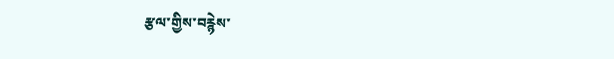རྩལ་གྱིས་བརྙེས་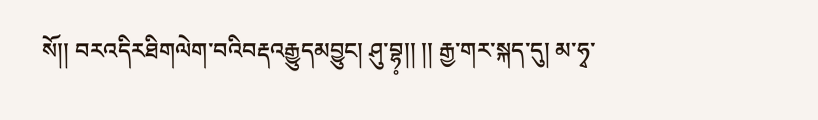སོ།། བརའདིརཐིགལེག་བའིབརྡའརྒྱུདམབྱུང། ཤུ་བྷ༷།། །། རྒྱ་གར་སྐད་དུ། མ་ཧྭ་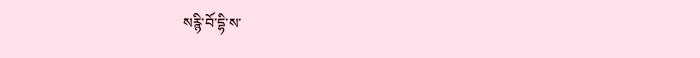སརྙི་བོ་དྷི་ས་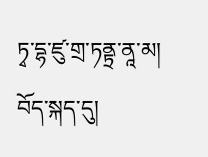ཏྭ་དྷ་ཛུ་གྲ་ཏནྟྲ་ནཱ་མ། བོད་སྐད་དུ།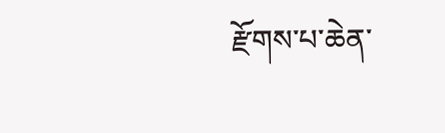རྫོགས་པ་ཆེན་